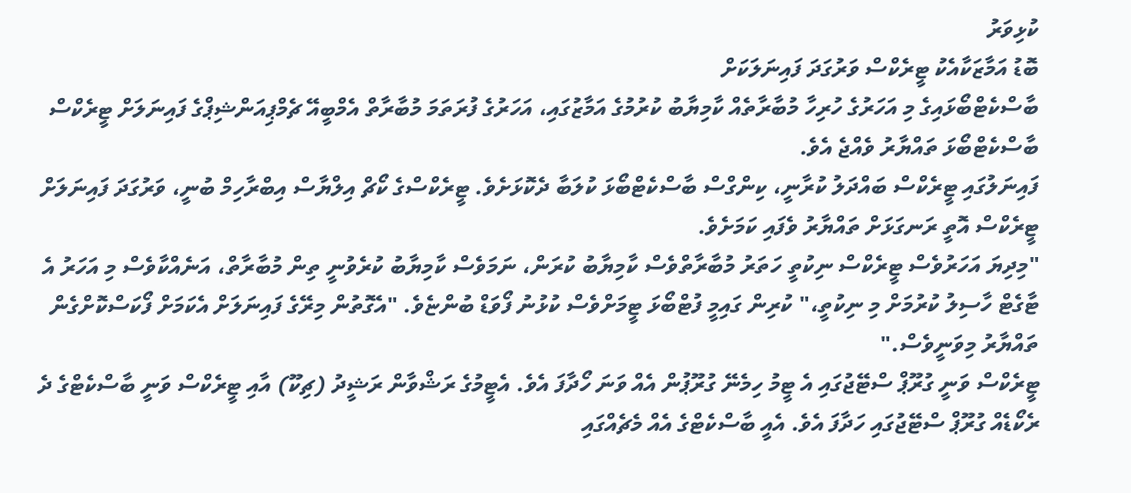ކުޅިވަރު
ބޮޑު އަމާޒަކާއެކު ޓީރެކްސް ވަރުގަދަ ފައިނަލަކަށް
ބާސްކެޓްބޯޅައިގެ މި އަހަރުގެ ހުރިހާ މުބާރާތެއް ކާމިޔާބު ކުރުމުގެ އަމާޒުގައި، އަހަރުގެ ފުރަތަމަ މުބާރާތް އެމްބީއޭ ޗެމްޕިއަންޝިޕްގެ ފައިނަލަށް ޓީރެކްސް ބާސްކެޓްބޯޅަ ތައްޔާރު ވެއްޖެ އެވެ.
ފައިނަލުގައި ޓީރެކްސް ބައްދަލު ކުރާނީ، ކިންގްސް ބާސްކެޓްބޯޅަ ކުލަބާ ދެކޮޅަށެވެ. ޓީރެކްސްގެ ކޯޗް އިލްޔާސް އިބްރާހިމް ބުނީ، ވަރުގަދަ ފައިނަލަށް ޓީރެކްސް އޮތީ ރަނގަޅަށް ތައްޔާރު ވެފައި ކަމަށެވެ.
"މިދިޔަ އަހަރުވެސް ޓީރެކްސް ނިކުތީ ހަތަރު މުބާރާތްވެސް ކާމިޔާބު ކުރަން، ނަމަވެސް ކާމިޔާބު ކުރެވުނީ ތިން މުބާރާތް، އަނެއްކާވެސް މި އަހަރު އެ ޓާގެޓް ހާސިލު ކުރުމަށް މި ނިކުތީ،" ކުރިން ގައިމީ ފުޓްބޯޅަ ޓީމަށްވެސް ކުޅުނު ފޯވަޑް ބުންޏެވެ. "އެގޮތުން މިރޭގެ ފައިނަލަށް އެކަމަށް ފޯކަސްކޮށްގެން ތައްޔާރު މިވަނީވެސް."
ޓީރެކްސް ވަނީ ގުރޫޕް ސްޓޭޖުގައި އެ ޓީމު ހިމެނޭ ގުރޫޕުން އެއް ވަނަ ހޯދާފަ އެވެ. އެޓީމުގެ ރަޝްވާން ރަޝީދު (ޗިކޫ) އާއި ޓީރެކްސް ވަނީ ބާސްކެޓްގެ ދެ ރެކޯޑެއް ގުރޫޕް ސްޓޭޖުގައި ހަދާފަ އެވެ. އެއީ ބާސްކެޓްގެ އެއް މެޗެއްގައި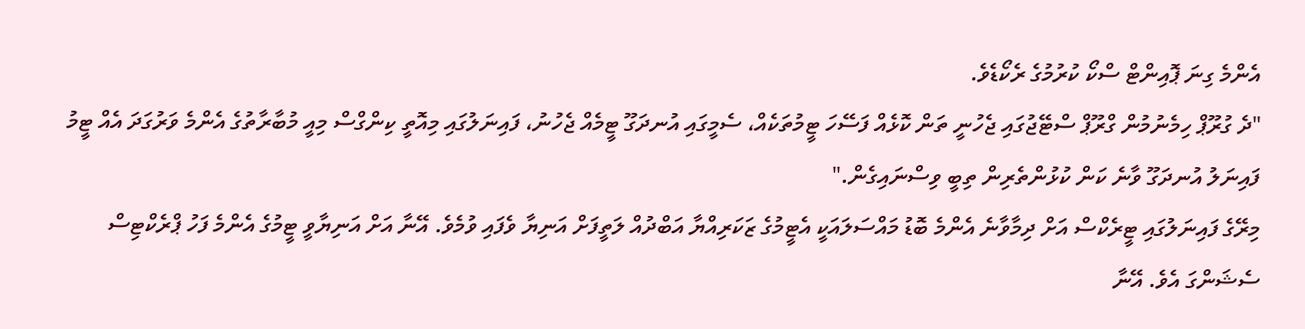އެންމެ ގިނަ ޕޮއިންޓް ސްކޯ ކުރުމުގެ ރެކޯޑެވެ.
"ދެ ގުރޫޕް ހިމެނުމުން ގްރޫޕް ސްޓޭޖުގައި ޖެހުނީ ތަން ކޮޅެއް ފަސޭހަ ޓީމުތަކެއް، ސެމީގައި އުނދަގޫ ޓީމެއް ޖެހުނު، ފައިނަލުގައި މިއޮތީ ކިންގްސް މިއީ މުބާރާތުގެ އެންމެ ވަރުގަދަ އެއް ޓީމު ފައިނަލު އުނދަގޫ ވާނެ ކަން ކުޅުންތެރިން ތިބީ ވިސްނައިގެން."
މިރޭގެ ފައިނަލުގައި ޓީރެކްސް އަށް ދިމާވާނެ އެންމެ ބޮޑު މައްސަލައަކީ އެޓީމުގެ ޒަކަރިއްޔާ އަބްދުއް ލަތީފަށް އަނިޔާ ވެފައި ވުމެވެ. އޭނާ އަށް އަނިޔާވީ ޓީމުގެ އެންމެ ފަހު ޕްރެކްޓިސް ސެޝަންގަ އެވެ. އޭނާ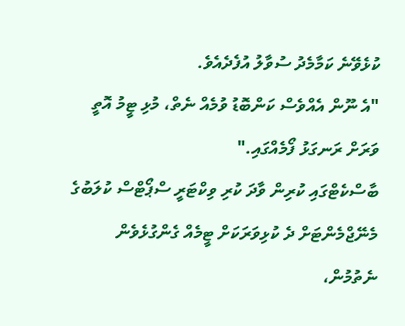ކުޅެވޭނެ ކަމާމެދު ސުވާލު އުފެދެއެވެ.
"އެ ނޫން އެއްވެސް ކަންބޮޑު ވުމެއް ނެތް، މުޅި ޓީމު އޮތީ ވަރަށް ރަނގަޅު ފޯމެއްގައި."
ބާސްކެޓްގައި ކުރިން ވާދަ ކުރި ވިކްޓަރީ ސްޕޯޓްސް ކުލަބުގެ މެނޭޖްމެންޓަށް ދެ ކުޅިވަރަކަށް ޓީމެއް ގެންގުޅެވެން ނެތުމުން،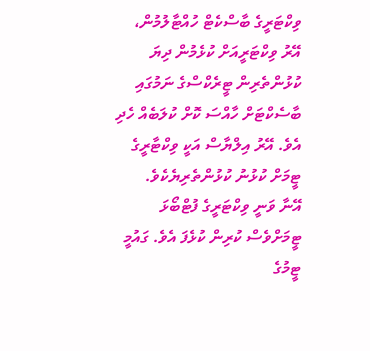ވިކްޓަރީގެ ބާސްކެޓް ހުއްޓާލުމުން، އޭރު ވިކްޓަރީއަށް ކުޅެމުން ދިޔަ ކުޅުންތެރިން ޓީރެކްސްގެ ނަމުގައި ބާސެކްޓަށް ހާއްސަ ކޮށް ކުލަބެއް ހެދި އެވެ. އޭރު އިލްޔާސް އަކީ ވިކްޓާރީގެ ޓީމަށް ކުޅުނު ކުޅުންތެރިޔެކެވެ.
އޭނާ ވަނީ ވިކްޓަރީގެ ފުޓްބޯޅަ ޓީމަށްވެސް ކުރިން ކުޅެފަ އެވެ. ގައުމީ ޓީމުގެ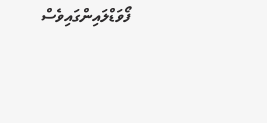ފޯވަޑްލައިންގައިވެސް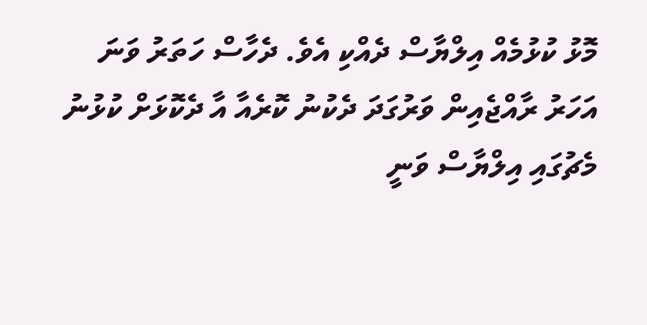މޮޅު ކުޅުމެއް އިލްޔާސް ދެއްކި އެވެ. ދެހާސް ހަތަރު ވަނަ އަހަރު ރާއްޖެއިން ވަރުގަދަ ދެކުނު ކޮރެއާ އާ ދެކޮޅަށް ކުޅުނު މެޗުގައި އިލްޔާސް ވަނީ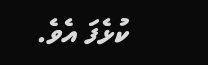ކުޅެފަ އެވެ.